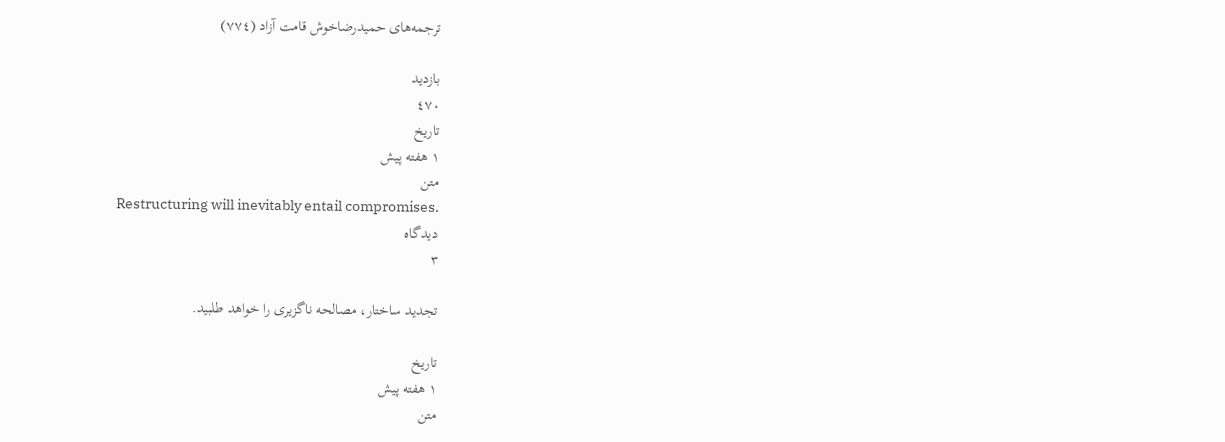ترجمه‌های حمیدرضاخوش قامت آزاد (٧٧٤)

بازدید
٤٧٠
تاریخ
١ هفته پیش
متن
Restructuring will inevitably entail compromises.
دیدگاه
٣

تجدید ساختار، مصالحه ناگزیری را خواهد طلبید.

تاریخ
١ هفته پیش
متن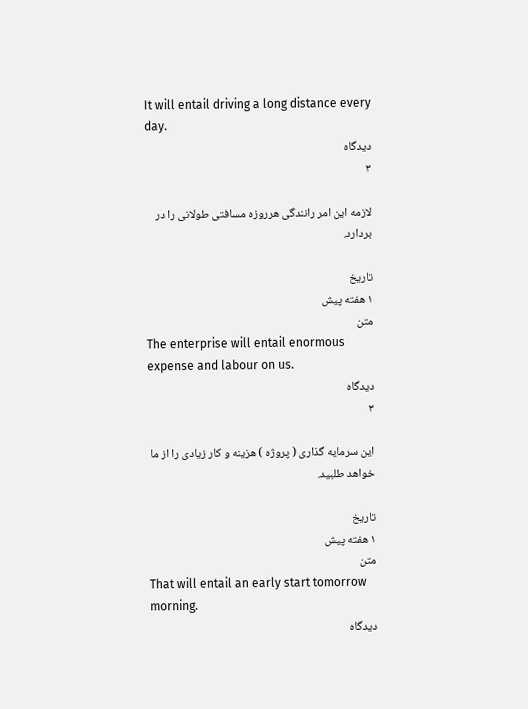It will entail driving a long distance every day.
دیدگاه
٣

لازمه این امر رانندگی هرروزه مسافتی طولانی را در بردارد.

تاریخ
١ هفته پیش
متن
The enterprise will entail enormous expense and labour on us.
دیدگاه
٣

این سرمایه گذاری ( پروژه ) هزینه و کار زیادی را از ما خواهد طلبید.

تاریخ
١ هفته پیش
متن
That will entail an early start tomorrow morning.
دیدگاه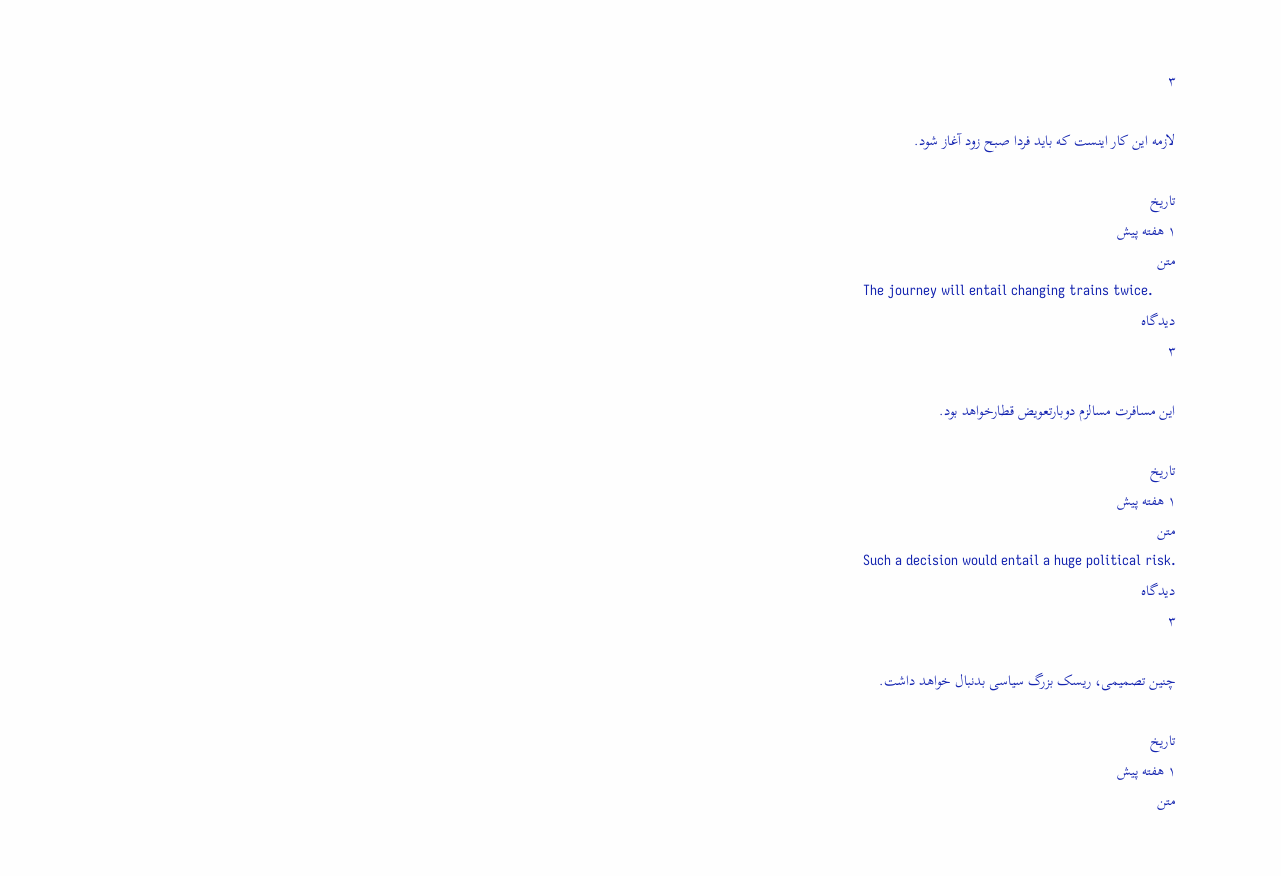٣

لازمه این کار اینست که باید فردا صبح زود آغاز شود.

تاریخ
١ هفته پیش
متن
The journey will entail changing trains twice.
دیدگاه
٣

این مسافرت مسالزم دوبارتعویض قطارخواهد بود.

تاریخ
١ هفته پیش
متن
Such a decision would entail a huge political risk.
دیدگاه
٣

چنین تصمیمی، ریسک بزرگ سیاسی بدنبال خواهد داشت.

تاریخ
١ هفته پیش
متن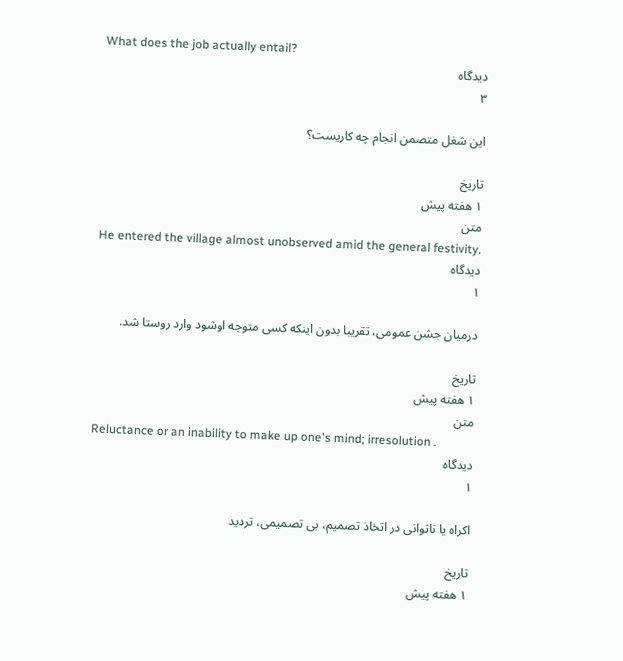What does the job actually entail?
دیدگاه
٣

این شغل متصمن انجام چه کاریست؟

تاریخ
١ هفته پیش
متن
He entered the village almost unobserved amid the general festivity.
دیدگاه
١

درمیان جشن عمومی، تقریبا بدون اینکه کسی متوجه اوشود وارد روستا شد.

تاریخ
١ هفته پیش
متن
Reluctance or an inability to make up one's mind; irresolution .
دیدگاه
١

اکراه یا ناتوانی در اتخاذ تصمیم، بی تصمیمی، تردید

تاریخ
١ هفته پیش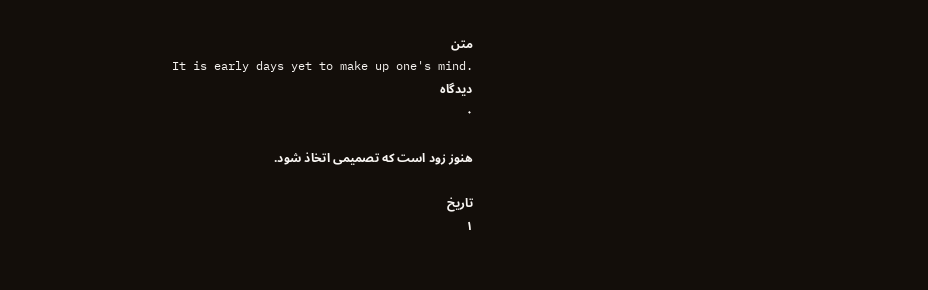متن
It is early days yet to make up one's mind.
دیدگاه
٠

هنوز زود است که تصمیمی اتخاذ شود.

تاریخ
١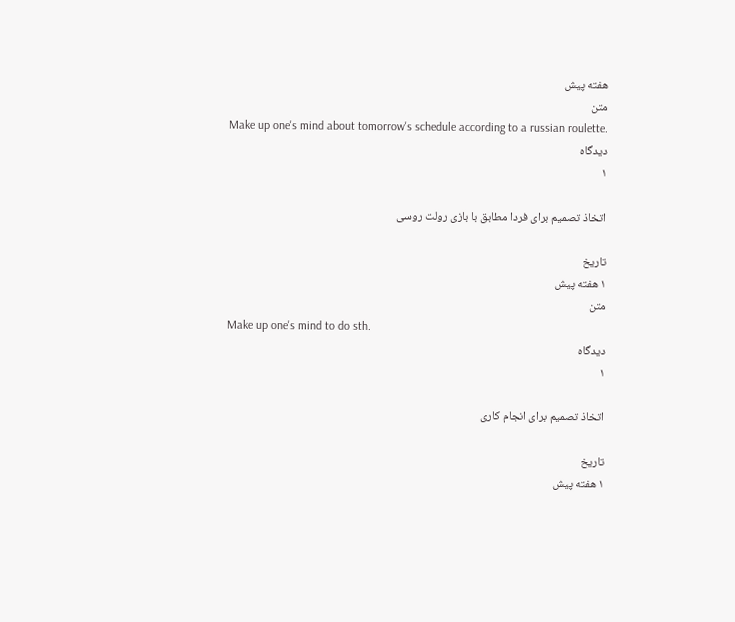هفته پیش
متن
Make up one's mind about tomorrow's schedule according to a russian roulette.
دیدگاه
١

اتخاذ تصمیم برای فردا مطابق با بازی رولت روسی

تاریخ
١ هفته پیش
متن
Make up one's mind to do sth.
دیدگاه
١

اتخاذ تصمیم برای انجام کاری

تاریخ
١ هفته پیش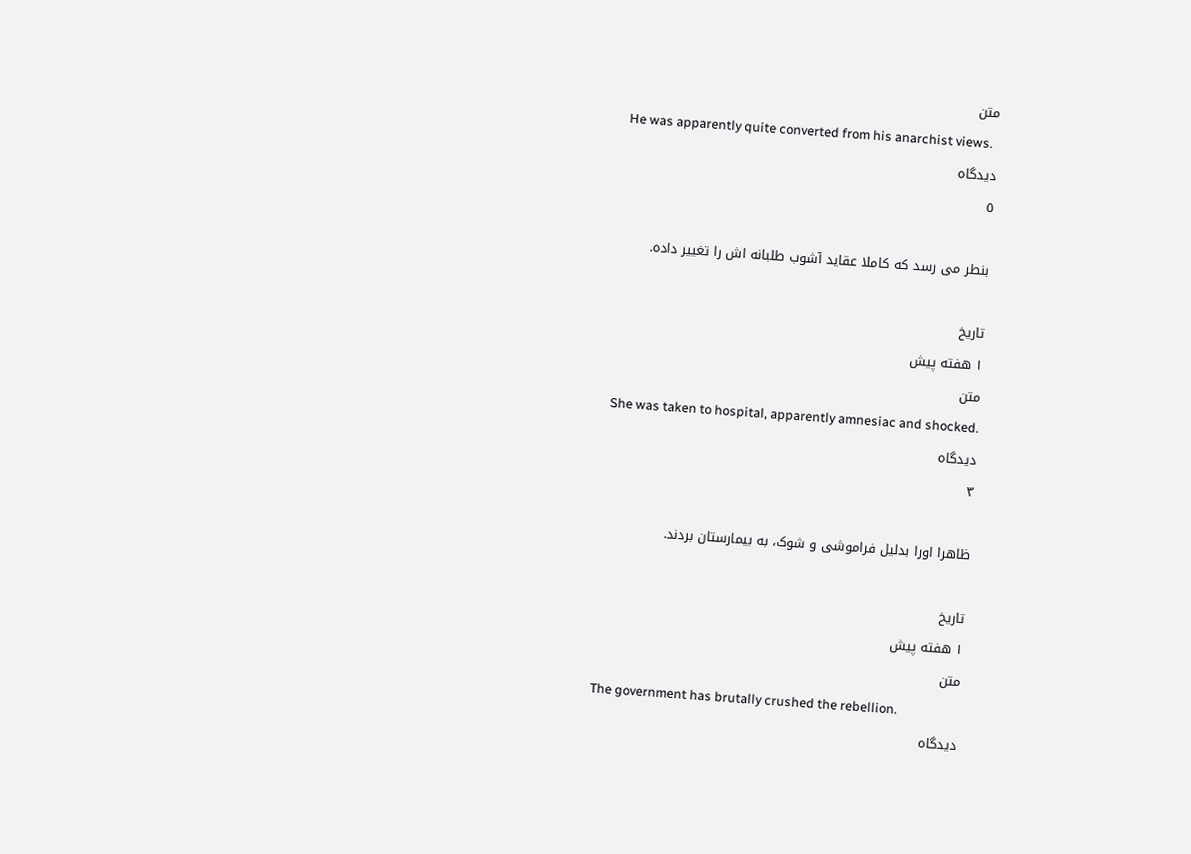متن
He was apparently quite converted from his anarchist views.
دیدگاه
٥

بنطر می رسد که کاملا عقاید آشوب طلبانه اش را تغییر داده.

تاریخ
١ هفته پیش
متن
She was taken to hospital, apparently amnesiac and shocked.
دیدگاه
٣

ظاهرا اورا بدلیل فراموشی و شوک، به بیمارستان بردند.

تاریخ
١ هفته پیش
متن
The government has brutally crushed the rebellion.
دیدگاه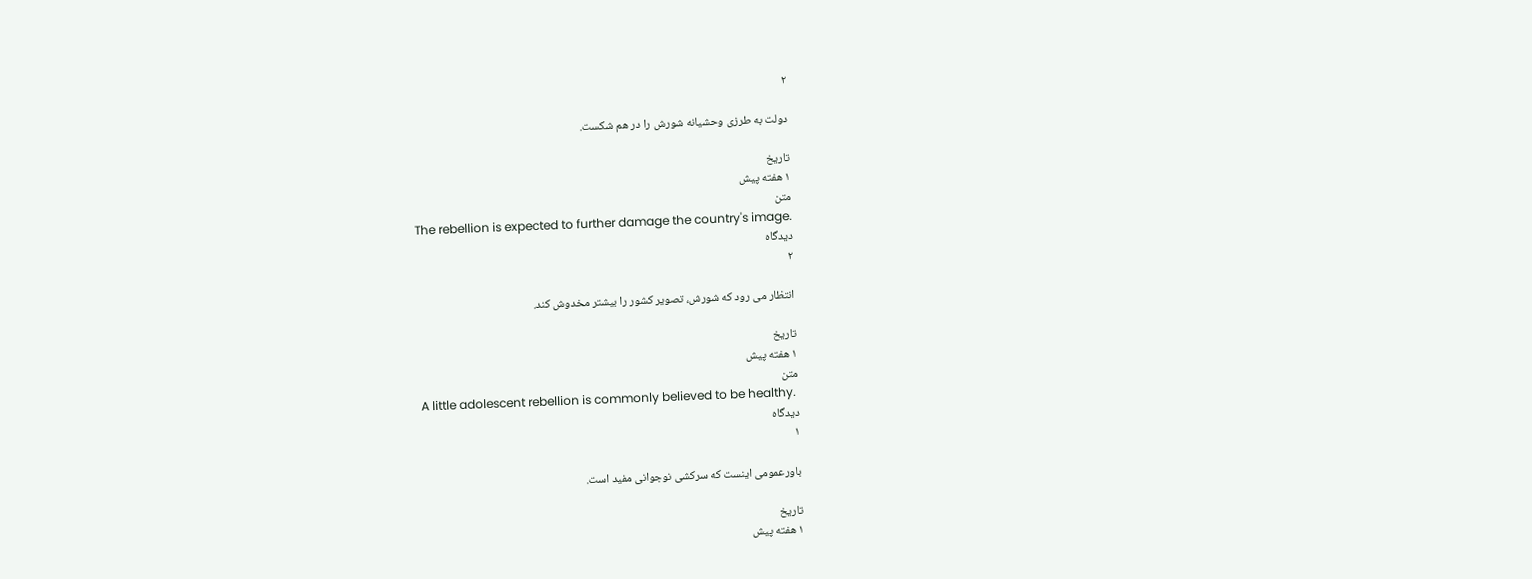٢

دولت به طرزی وحشیانه شورش را در هم شکست.

تاریخ
١ هفته پیش
متن
The rebellion is expected to further damage the country's image.
دیدگاه
٢

انتظار می رود که شورش، تصویر کشور را بیشتر مخدوش کند.

تاریخ
١ هفته پیش
متن
A little adolescent rebellion is commonly believed to be healthy.
دیدگاه
١

باورعمومی اینست که سرکشی نوجوانی مفید است.

تاریخ
١ هفته پیش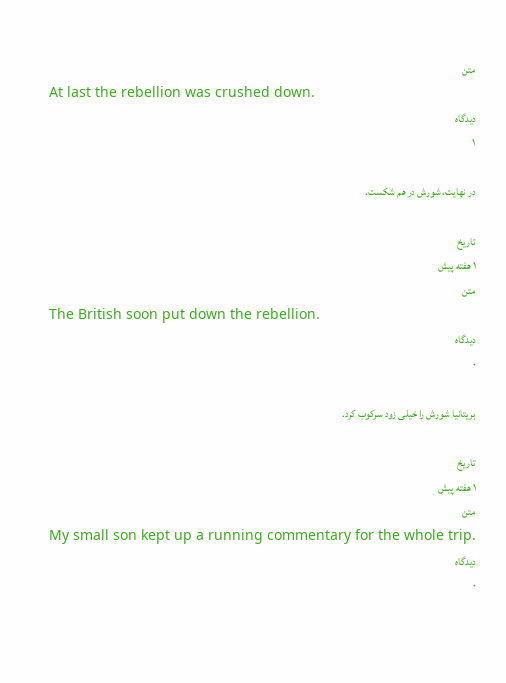متن
At last the rebellion was crushed down.
دیدگاه
١

در نهایت، شورش در هم شکست.

تاریخ
١ هفته پیش
متن
The British soon put down the rebellion.
دیدگاه
٠

بریتانیا شورش را خیلی زود سرکوب کرد.

تاریخ
١ هفته پیش
متن
My small son kept up a running commentary for the whole trip.
دیدگاه
٠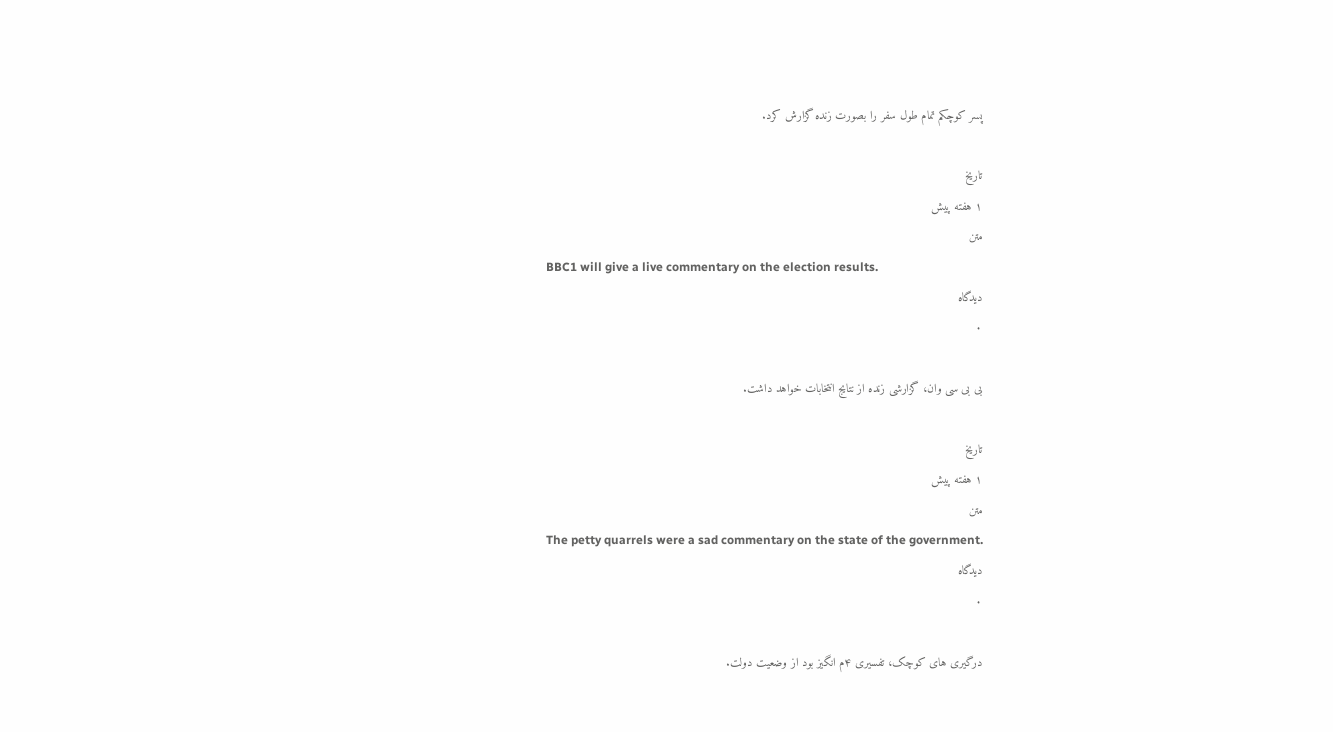پسر کوچکم تمام طول سفر را بصورت زنده گزارش کرد.

تاریخ
١ هفته پیش
متن
BBC1 will give a live commentary on the election results.
دیدگاه
٠

بی بی سی وان، گزارشی زنده از نتایج انتخابات خواهد داشت.

تاریخ
١ هفته پیش
متن
The petty quarrels were a sad commentary on the state of the government.
دیدگاه
٠

درگیری های کوچک، تفسیری ۴م انگیز بود از وضعیت دولت.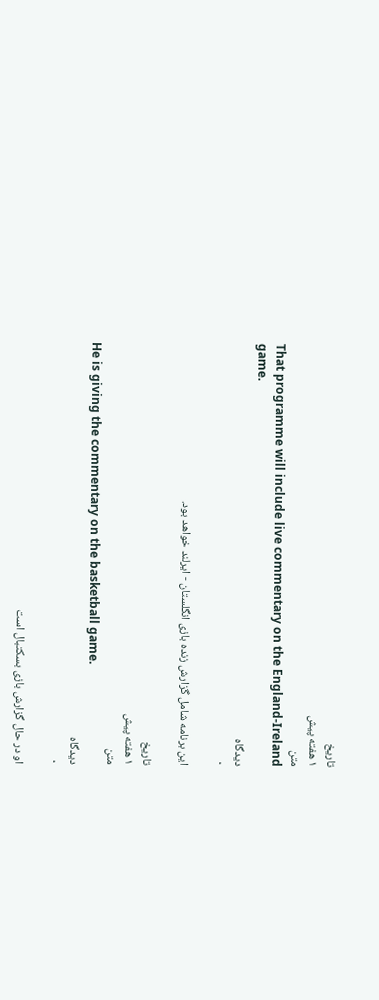تاریخ
١ هفته پیش
متن
That programme will include live commentary on the England-Ireland game.
دیدگاه
٠

این برنامه شامل گزارش زنده بازی انگلستان - ایرلند خواهد بود.

تاریخ
١ هفته پیش
متن
He is giving the commentary on the basketball game.
دیدگاه
٠

او در حال گزارش بازی بسکتبال است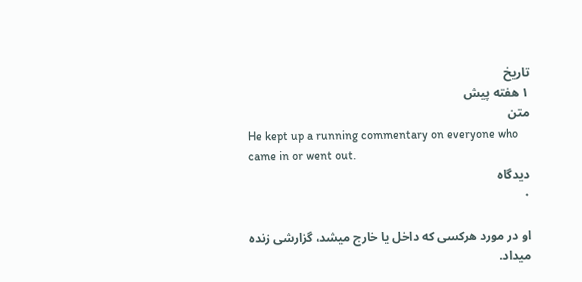تاریخ
١ هفته پیش
متن
He kept up a running commentary on everyone who came in or went out.
دیدگاه
٠

او در مورد هرکسی که داخل یا خارج میشد، گزارشی زنده میداد.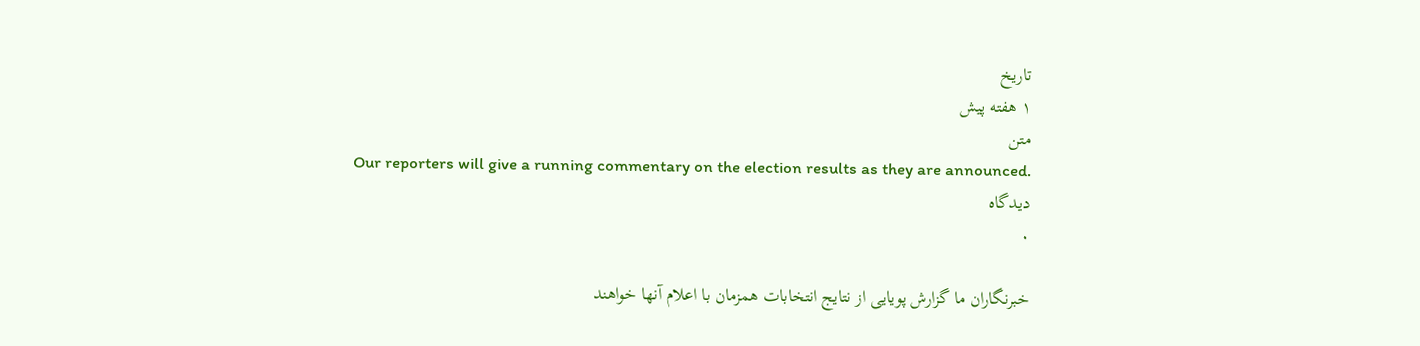تاریخ
١ هفته پیش
متن
Our reporters will give a running commentary on the election results as they are announced.
دیدگاه
٠

خبرنگاران ما گزارش پویایی از نتایج انتخابات همزمان با اعلام آنها خواهند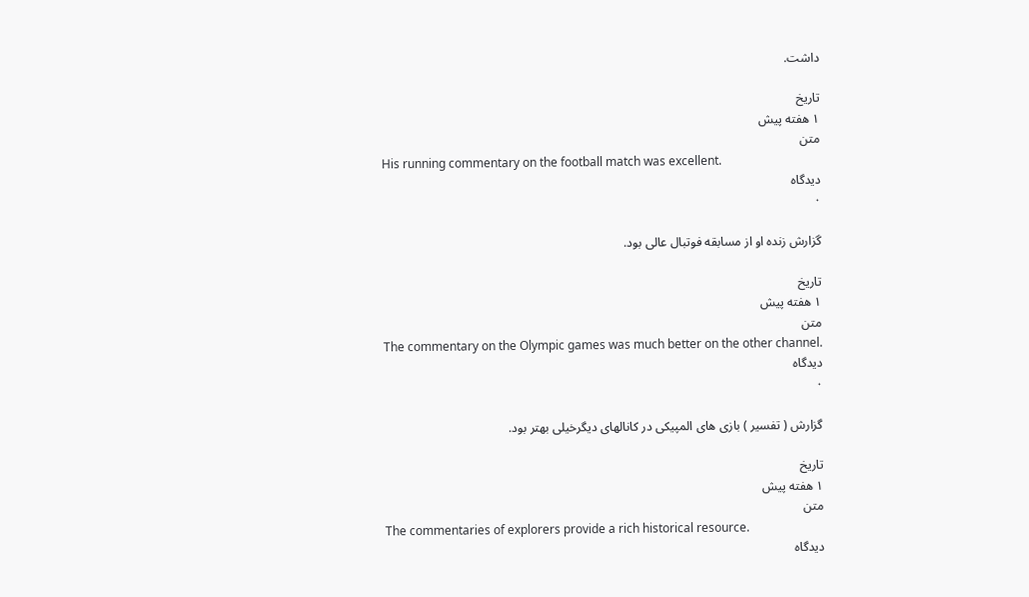داشت.

تاریخ
١ هفته پیش
متن
His running commentary on the football match was excellent.
دیدگاه
٠

گزارش زنده او از مسابقه فوتبال عالی بود.

تاریخ
١ هفته پیش
متن
The commentary on the Olympic games was much better on the other channel.
دیدگاه
٠

گزارش ( تفسیر ) بازی های المپیکی در کانالهای دیگرخیلی بهتر بود.

تاریخ
١ هفته پیش
متن
The commentaries of explorers provide a rich historical resource.
دیدگاه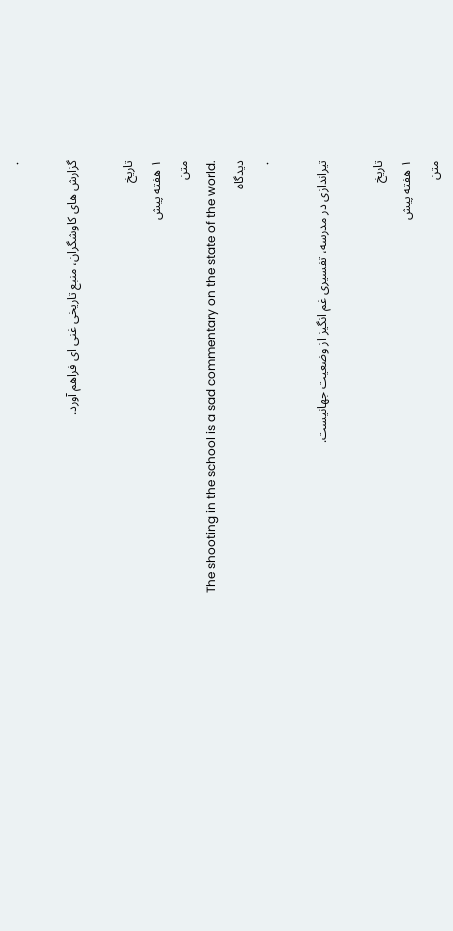٠

گزارش های کاوشگران، منبع تاریخی غنی ای فراهم آورد.

تاریخ
١ هفته پیش
متن
The shooting in the school is a sad commentary on the state of the world.
دیدگاه
٠

تیراندازی در مدرسه، تفسیری غم انگیز از وضعیت جهانیست.

تاریخ
١ هفته پیش
متن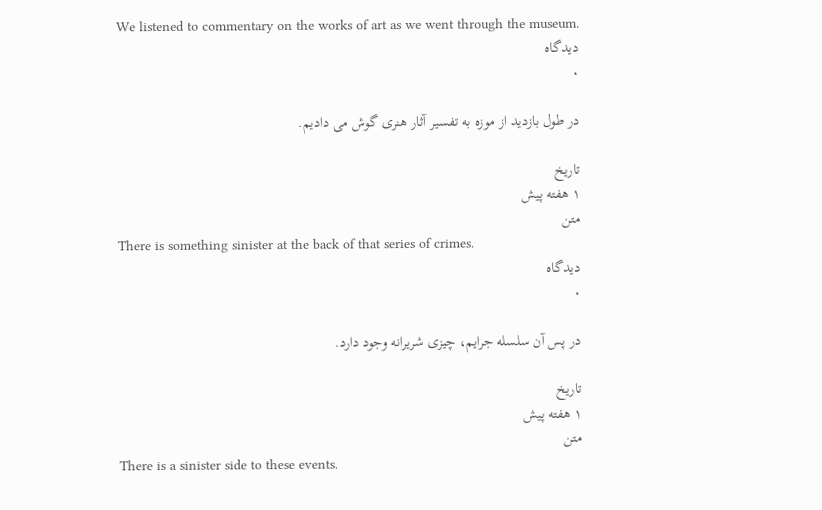We listened to commentary on the works of art as we went through the museum.
دیدگاه
٠

در طول بازدید از موزه به تفسیر آثار هنری گوش می دادیم.

تاریخ
١ هفته پیش
متن
There is something sinister at the back of that series of crimes.
دیدگاه
٠

در پس آن سلسله جرایم، چیزی شریرانه وجود دارد.

تاریخ
١ هفته پیش
متن
There is a sinister side to these events.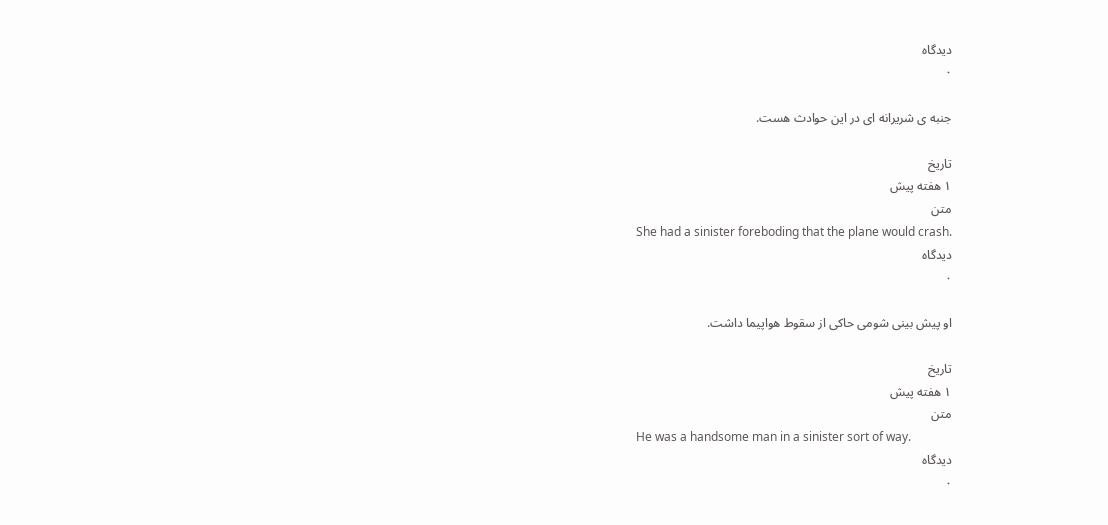دیدگاه
٠

جنبه ی شریرانه ای در این حوادث هست.

تاریخ
١ هفته پیش
متن
She had a sinister foreboding that the plane would crash.
دیدگاه
٠

او پیش بینی شومی حاکی از سقوط هواپیما داشت.

تاریخ
١ هفته پیش
متن
He was a handsome man in a sinister sort of way.
دیدگاه
٠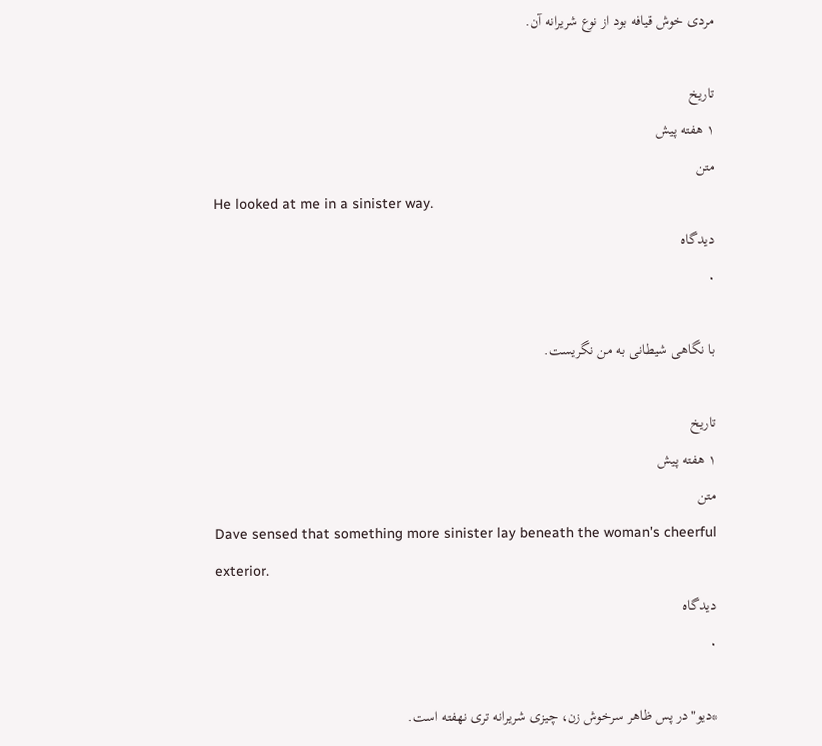مردی خوش قیافه بود از نوع شریرانه آن.

تاریخ
١ هفته پیش
متن
He looked at me in a sinister way.
دیدگاه
٠

با نگاهی شیطانی به من نگریست.

تاریخ
١ هفته پیش
متن
Dave sensed that something more sinister lay beneath the woman's cheerful exterior.
دیدگاه
٠

*دیو"در پس ظاهر سرخوش زن، چیزی شریرانه تری نهفته است.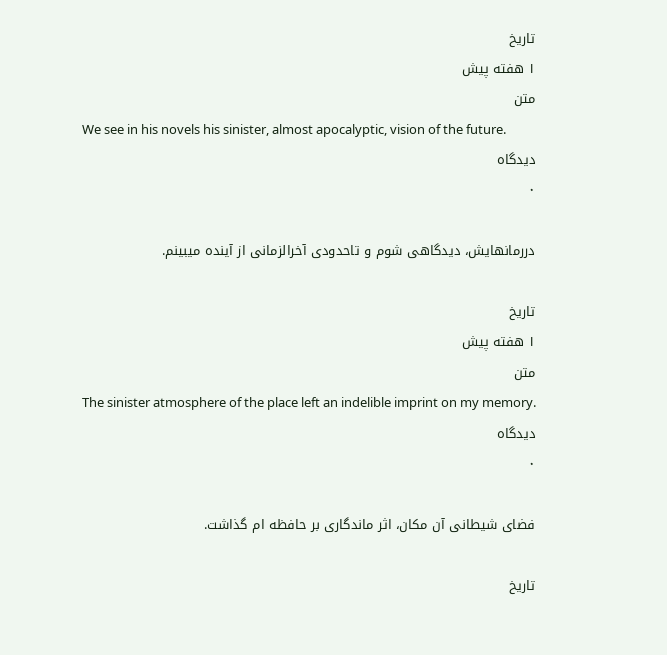تاریخ
١ هفته پیش
متن
We see in his novels his sinister, almost apocalyptic, vision of the future.
دیدگاه
٠

دررمانهایش، دیدگاهی شوم و تاحدودی آخرالزمانی از آینده میبینم.

تاریخ
١ هفته پیش
متن
The sinister atmosphere of the place left an indelible imprint on my memory.
دیدگاه
٠

فضای شیطانی آن مکان، اثر ماندگاری بر حافظه ام گذاشت.

تاریخ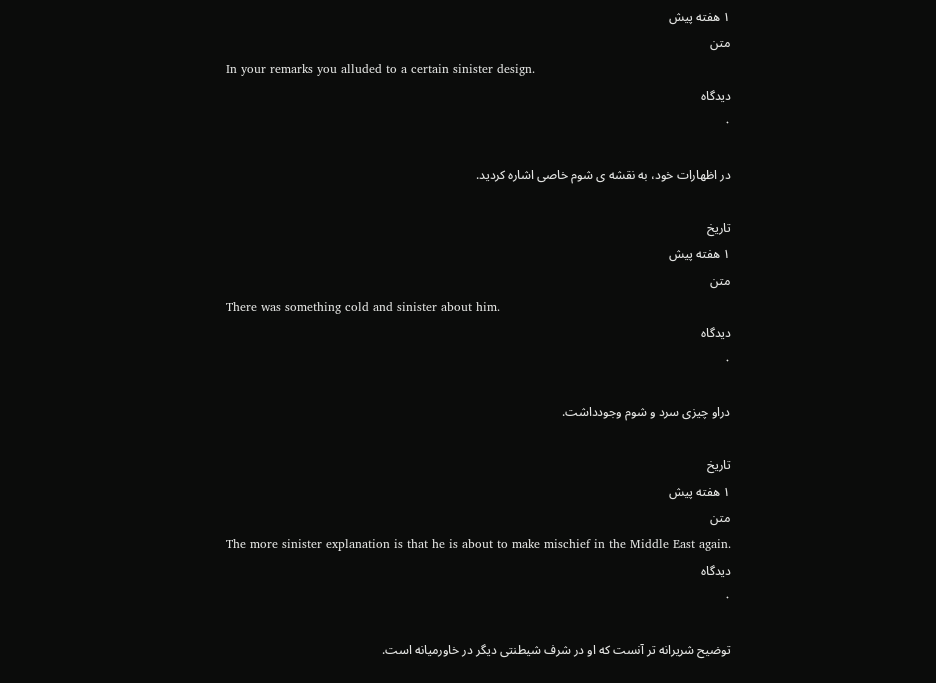١ هفته پیش
متن
In your remarks you alluded to a certain sinister design.
دیدگاه
٠

در اظهارات خود، به نقشه ی شوم خاصی اشاره کردید.

تاریخ
١ هفته پیش
متن
There was something cold and sinister about him.
دیدگاه
٠

دراو چیزی سرد و شوم وجودداشت.

تاریخ
١ هفته پیش
متن
The more sinister explanation is that he is about to make mischief in the Middle East again.
دیدگاه
٠

توضیح شریرانه تر آنست که او در شرف شیطنتی دیگر در خاورمیانه است.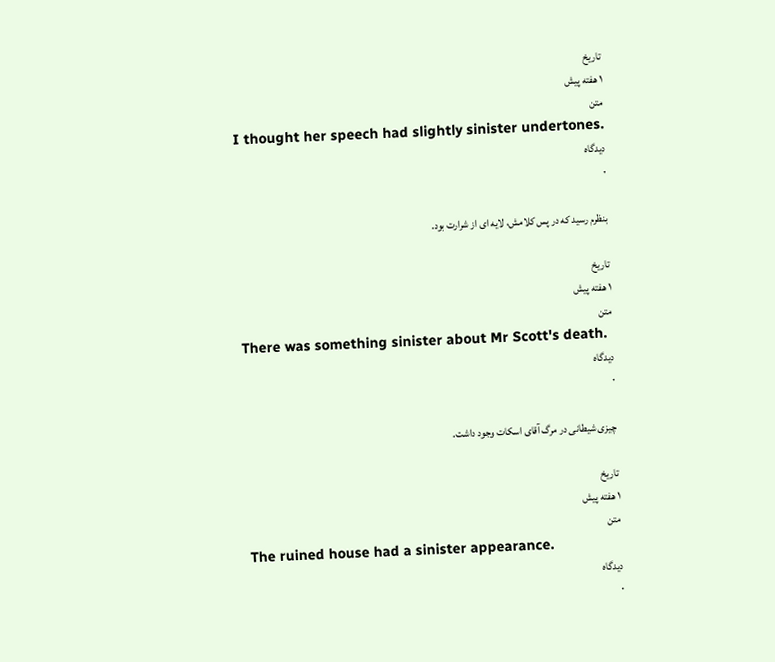تاریخ
١ هفته پیش
متن
I thought her speech had slightly sinister undertones.
دیدگاه
٠

بنظرم رسید که در پس کلامش، لایه ای از شرارت بود.

تاریخ
١ هفته پیش
متن
There was something sinister about Mr Scott's death.
دیدگاه
٠

چیزی شیطانی در مرگ آقای اسکات وجود داشت.

تاریخ
١ هفته پیش
متن
The ruined house had a sinister appearance.
دیدگاه
٠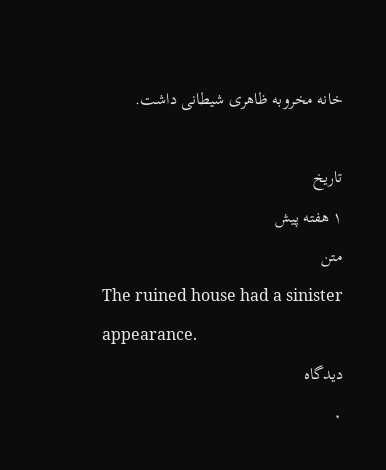خانه مخروبه ظاهری شیطانی داشت.

تاریخ
١ هفته پیش
متن
The ruined house had a sinister appearance.
دیدگاه
٠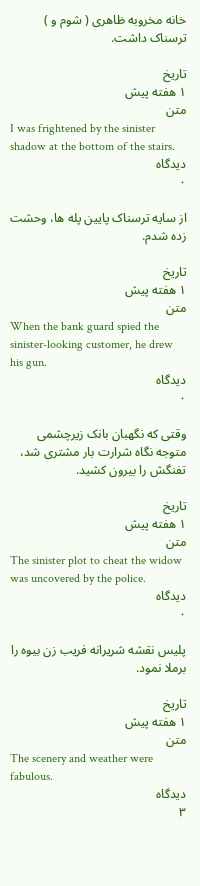خانه مخروبه ظاهری ( شوم و ) ترسناک داشت.

تاریخ
١ هفته پیش
متن
I was frightened by the sinister shadow at the bottom of the stairs.
دیدگاه
٠

از سایه ترسناک پایین پله ها، وحشت زده شدم.

تاریخ
١ هفته پیش
متن
When the bank guard spied the sinister-looking customer, he drew his gun.
دیدگاه
٠

وقتی که نگهبان بانک زیرچشمی متوجه نگاه شرارت بار مشتری شد، تفنگش را بیرون کشید.

تاریخ
١ هفته پیش
متن
The sinister plot to cheat the widow was uncovered by the police.
دیدگاه
٠

پلیس نقشه شریرانه فریب زن بیوه را برملا نمود.

تاریخ
١ هفته پیش
متن
The scenery and weather were fabulous.
دیدگاه
٣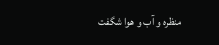منظره و آب و هوا شگفت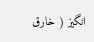انگیز ( خارق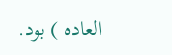العاده ) بود.